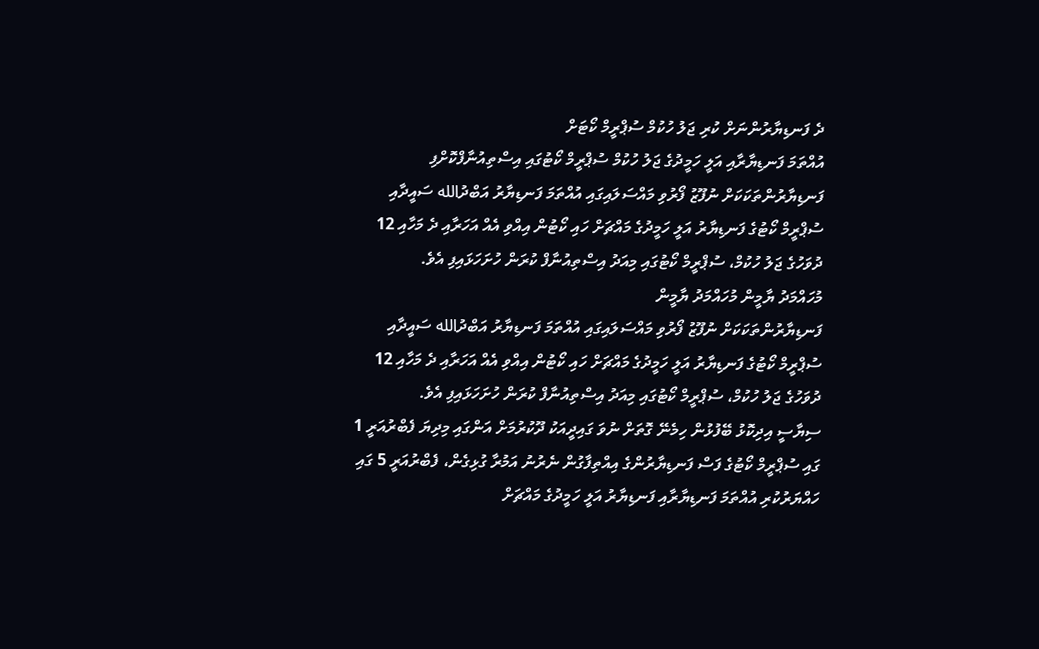ދެ ފަނޑިޔާރުންނަށް ކުރި ޖަލު ހުކުމް ސުޕްރީމް ކޯޓަށް
އުއްތަމަ ފަނޑިޔާރާއި އަލީ ހަމީދުގެ ޖަލު ހުކުމް ސުޕްރީމް ކޯޓުގައި އިސްތިއުނާފްކޮށްފި
ފަނޑިޔާރުންތަކަކަށް ނުފޫޒު ފޯރުވި މައްސަލައިގައި އުއްތަމަ ފަނޑިޔާރު އަބްދުالله ސައީދާއި ސުޕްރީމް ކޯޓުގެ ފަނޑިޔާރު އަލީ ހަމީދުގެ މައްޗަށް ހައި ކޯޓުން އިއްވި އެއް އަހަރާއި ދެ މަހާއި 12 ދުވަހުގެ ޖަލު ހުކުމް، ސުޕްރީމް ކޯޓުގައި މިއަދު އިސްތިއުނާފް ކުރަން ހުށަހަޅައިފި އެވެ.
މުހައްމަދު ޔާމީން މުހައްމަދު ޔާމީން
ފަނޑިޔާރުންތަކަކަށް ނުފޫޒު ފޯރުވި މައްސަލައިގައި އުއްތަމަ ފަނޑިޔާރު އަބްދުالله ސައީދާއި ސުޕްރީމް ކޯޓުގެ ފަނޑިޔާރު އަލީ ހަމީދުގެ މައްޗަށް ހައި ކޯޓުން އިއްވި އެއް އަހަރާއި ދެ މަހާއި 12 ދުވަހުގެ ޖަލު ހުކުމް، ސުޕްރީމް ކޯޓުގައި މިއަދު އިސްތިއުނާފް ކުރަން ހުށަހަޅައިފި އެވެ.
ސިޔާސީ އިދިކޮޅު ބޭފުޅުން ހިމެނޭ ގޮތަށް ނުވަ ގައިދީއަކު ދޫކުރުމަށް އަންގައި މިދިޔަ ފެބްރުއަރީ 1 ގައި ސުޕްރީމް ކޯޓުގެ ފަސް ފަނޑިޔާރުންގެ އިއްތިފާގުން ނެރުނު އަމުރާ ގުޅިގެން، ފެބްރުއަރީ 5 ގައި ހައްޔަރުކުރި އުއްތަމަ ފަނޑިޔާރާއި ފަނޑިޔާރު އަލީ ހަމީދުގެ މައްޗަށް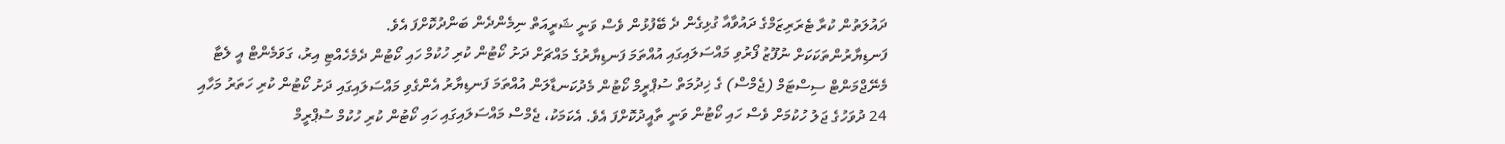ދައުލަތުން ކުރާ ޓެރަރިޒަމްގެ ދައުވާއާ ގުޅިގެން ދެ ބޭފުޅުން ވެސް ވަނީ ޝަރީއަތް ނިމެންދެން ބަންދުކޮށްފަ އެވެ.
ފަނޑިޔާރުންތަކަކަށް ނުފޫޒު ފޯރުވި މައްސަލައިގައި އުއްތަމަ ފަނޑިޔާރުގެ މައްޗަށް ދަށު ކޯޓުން ކުރި ހުކުމް ހައި ކޯޓުން ދެމެހެއްޓި އިރު، ގަވަމެންޓް އީ ލެޓާ މެނޭޖްމަންޓް ސިސްޓަމް (ޖެމްސް) ގެ ޚިދުމަތް ސުޕްރީމް ކޯޓުން މެދުކަނޑާލަން އުއްތަމަ ފަނޑިޔާރު އެންގެވި މައްސަލައިގައި ދަށު ކޯޓުން ކުރި ހަތަރު މަހާއި 24 ދުވަހުގެ ޖަލު ހުކުމަށް ވެސް ހައި ކޯޓުން ވަނީ ތާއީދުކޮށްފަ އެވެ. އެކަމަކު، ޖެމްސް މައްސަލައިގައި ހައި ކޯޓުން ކުރި ހުކުމް ސުޕްރީމް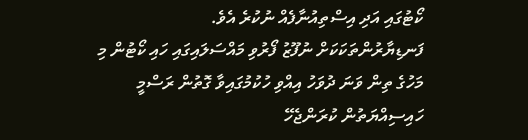ކޯޓުގައި އަދި އިސްތިއުނާފެއް ނުކުރެ އެވެ.
ފަނޑިޔާރުންތަކަކަށް ނުފޫޒު ފޯރުވި މައްސަލައިގައި ހައި ކޯޓުން މި މަހުގެ ތިން ވަނަ ދުވަހު އިއްވި ހުކުމުގައިވާ ގޮތުން ރަސްމީ ހައިސިއްޔަތުން ކުރަންޖެހޭ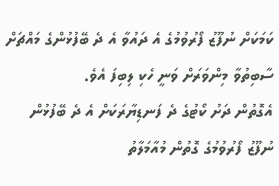ކަމަކަށް ނުފޫޒު ފޯރުވުމުގެ އެ ދައުވާ އެ ދެ ބޭފުޅުންގެ މައްޗަށް ސާބިތުވާ މިންވަރަށް ވަނީ ހެކި ލިބިފަ އެވެ.
އެގޮތުން ދަށު ކޯޓުގެ ދެ ފަނޑިޔާރަކަށް އެ ދެ ބޭފުޅުން ނުފޫޒު ފޯރުވުމުގެ ގޮތުން މުއާމަލާތު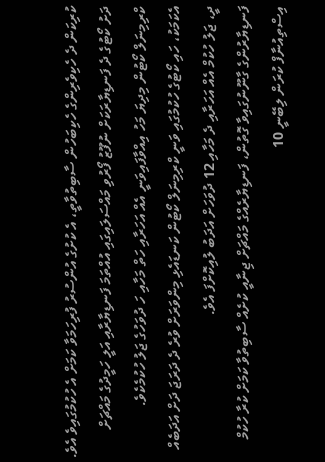ކުރިކަން ދެ ހެކިވެރިންގެ ހެކިބަހުން ސާބިތުވާތީ، އެ ކުށުގެ އުންސުރު ފުރިހަމަވާ ކަމަށް އެ ހުކުމުގައިވެ އެވެ.
ދަށު ކޯޓުގެ ދެ ފަނޑިޔާރަކަށް ނުފޫޒު ފޯރުވި މައްސަލައިގައި އުއްތަމަ ފަނޑިޔާރާއި އަލީ ހަމީދުގެ މައްޗަށް ކްރިމިނަލް ކޯޓުން މިދިޔަ މަހު އިއްވާފައިވަނީ އެއް އަހަރާއި ހަތް މަހާއި ހަ ދުވަހުގެ ޖަލު ހުކުމެކެވެ.
އެކަމަކު، ހައި ކޯޓުގެ ހުކުމުގައި ވަނީ ކްރިމިނަލް ކޯޓުން ކަނޑައެޅި މިންވަރަށް ވުރެ ދެ ދަރަޖަ ދަށް އަދަބެއް ދީ، ޖަލު ހުކުމް އެއް އަހަރާއި ދެ މަހާއި 12 ދުވަހަށް އަދަބު ލުއިކޮށްފަ އެވެ.
ފަނޑިޔާރުންގެ ގާނޫނުގައިވާ ގޮތުން، ފަނޑިޔާރެއްގެ މައްޗަށް ޖިނާއީ ކުށެއް ސާބިތުވާ ކަމަށް ކުރާ ހުކުމް އިސްތިއުނާފް ކުރަން ލިބޭނީ 10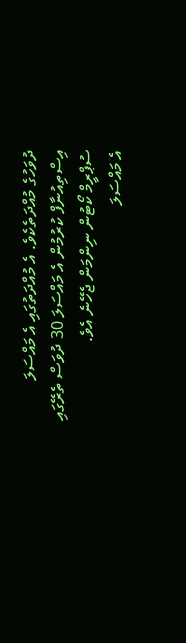ދުވަހުގެ މުއްދަތެކެވެ. އެ މުއްދަތުގައި އެ މައްސަލަ އިސްތިއުނާފް ކުރުމުން އެ މައްސަލަ 30 ދުވަސް ތެރޭގައި ސުޕްރީމް ކޯޓުން ނިންމަން ޖެހޭނެ އެވެ.
އެ މައްސަލަ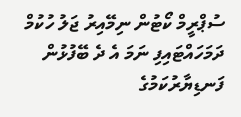ސުޕްރީމް ކޯޓުން ނިމޭއިރު ޖަލު ހުކުމް ދަމަހައްޓައިފި ނަމަ އެ ދެ ބޭފުޅުން ފަނޑިޔާރުކަމުގެ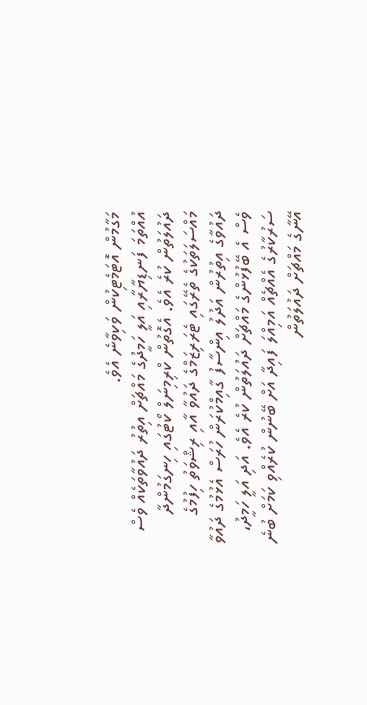މަގާމުން އޮޓަމެޓިކުން ވަކިވާނެ އެވެ.
އުއްތަމަ ފަނޑިޔާރާއި އަލީ ހަމީދުގެ މައްޗަށް އިތުރު ދައުވާތަކެއް ވެސް ދައުލަތުން ކުރެ އެވެ. އެގޮތުން ކްރިމިނަލް ކޯޓުގައި ހިނގަމުންދާ މައްސަލަތަކުގެ ތެރޭގައި ޓެރަރިޒަމްގެ ދައުވާ އާއި ރިޝްވަތު ހިފުމުގެ ދައުވާގެ އިތުރުން އަދުލު އިންސާފު ގާއިމްކުރަން ހުރަސް އެޅުމުގެ ދައުވާ ވެސް އެ ބޭފުޅުންގެ މައްޗަށް ދައުލަތުން ކުރެ އެވެ. އަދި އަލީ ހަމީދު، ސަރުކާރުގެ އެއްޗެއް އަމިއްލަ ފައިދާ އަށް ބޭނުން ކުރެއްވި ކަމަށް ބުނެ އޭނާގެ މައްޗަށް ދައުލަތުން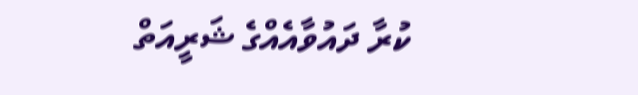ކުރާ ދައުވާއެއްގެ ޝަރީއަތް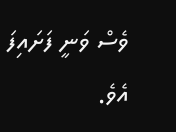ވެސް ވަނީ ފަށައިފަ އެވެ.